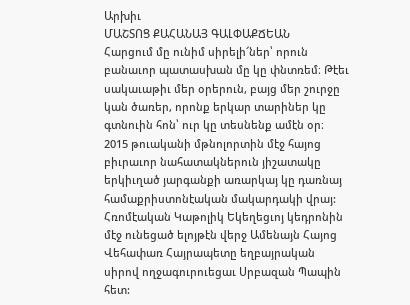Արխիւ
ՄԱՇՏՈՑ ՔԱՀԱՆԱՅ ԳԱԼՓԱՔՃԵԱՆ
Հարցում մը ունիմ սիրելի՜ներ՝ որուն բանաւոր պատասխան մը կը փնտռեմ։ Թէեւ սակաւաթիւ մեր օրերուն, բայց մեր շուրջը կան ծառեր, որոնք երկար տարիներ կը գտնուին հոն՝ ուր կը տեսնենք ամէն օր։
2015 թուականի մթնոլորտին մէջ հայոց բիւրաւոր նահատակներուն յիշատակը երկիւղած յարգանքի առարկայ կը դառնայ համաքրիստոնէական մակարդակի վրայ: Հռոմէական Կաթոլիկ Եկեղեցւոյ կեդրոնին մէջ ունեցած ելոյթէն վերջ Ամենայն Հայոց Վեհափառ Հայրապետը եղբայրական սիրով ողջագուրուեցաւ Սրբազան Պապին հետ: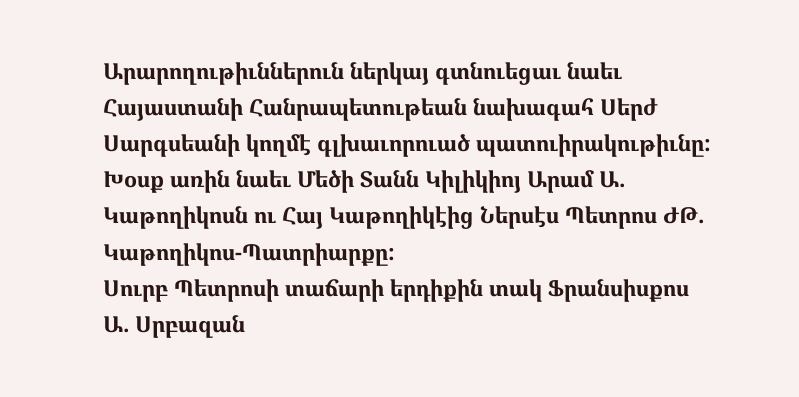Արարողութիւններուն ներկայ գտնուեցաւ նաեւ Հայաստանի Հանրապետութեան նախագահ Սերժ Սարգսեանի կողմէ գլխաւորուած պատուիրակութիւնը: Խօսք առին նաեւ Մեծի Տանն Կիլիկիոյ Արամ Ա. Կաթողիկոսն ու Հայ Կաթողիկէից Ներսէս Պետրոս ԺԹ. Կաթողիկոս-Պատրիարքը:
Սուրբ Պետրոսի տաճարի երդիքին տակ Ֆրանսիսքոս Ա. Սրբազան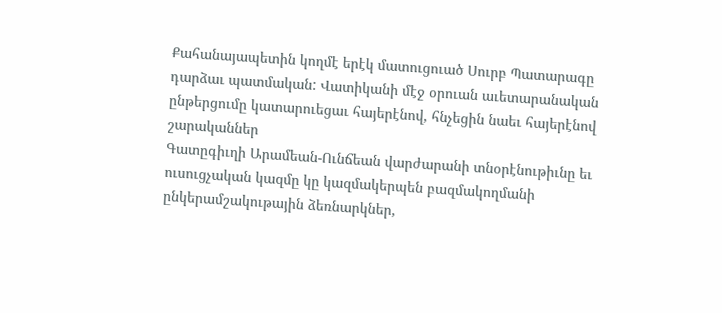Քահանայապետին կողմէ երէկ մատուցուած Սուրբ Պատարագը դարձաւ պատմական: Վատիկանի մէջ օրուան աւետարանական ընթերցումը կատարուեցաւ հայերէնով, հնչեցին նաեւ հայերէնով շարականներ
Գատըգիւղի Արամեան-Ունճեան վարժարանի տնօրէնութիւնը եւ ուսուցչական կազմը կը կազմակերպեն բազմակողմանի ընկերամշակութային ձեռնարկներ,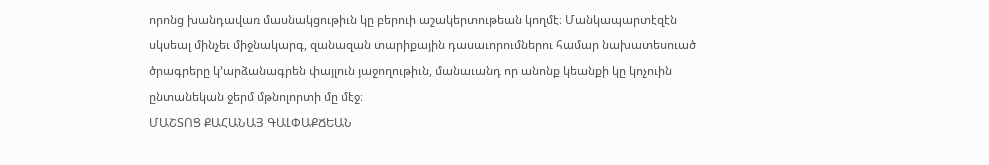որոնց խանդավառ մասնակցութիւն կը բերուի աշակերտութեան կողմէ։ Մանկապարտէզէն սկսեալ մինչեւ միջնակարգ, զանազան տարիքային դասաւորումներու համար նախատեսուած ծրագրերը կ՚արձանագրեն փայլուն յաջողութիւն, մանաւանդ որ անոնք կեանքի կը կոչուին ընտանեկան ջերմ մթնոլորտի մը մէջ։
ՄԱՇՏՈՑ ՔԱՀԱՆԱՅ ԳԱԼՓԱՔՃԵԱՆ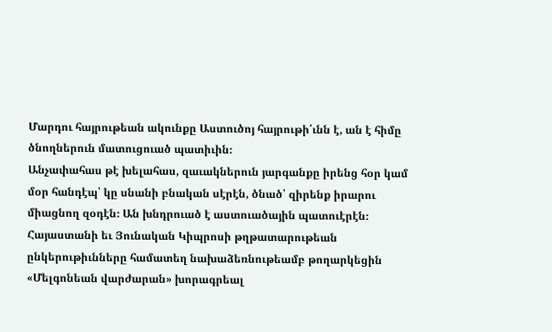Մարդու հայրութեան ակունքը Աստուծոյ հայրութի՛ւնն է, ան է հիմը ծնողներուն մատուցուած պատիւին։
Անչափահաս թէ խելահաս, զաւակներուն յարգանքը իրենց հօր կամ մօր հանդէպ՝ կը սնանի բնական սէրէն, ծնած՝ զիրենք իրարու միացնող զօդէն։ Ան խնդրուած է աստուածային պատուէրէն։
Հայաստանի եւ Յունական Կիպրոսի թղթատարութեան ընկերութիւնները համատեղ նախաձեռնութեամբ թողարկեցին «Մելգոնեան վարժարան» խորագրեալ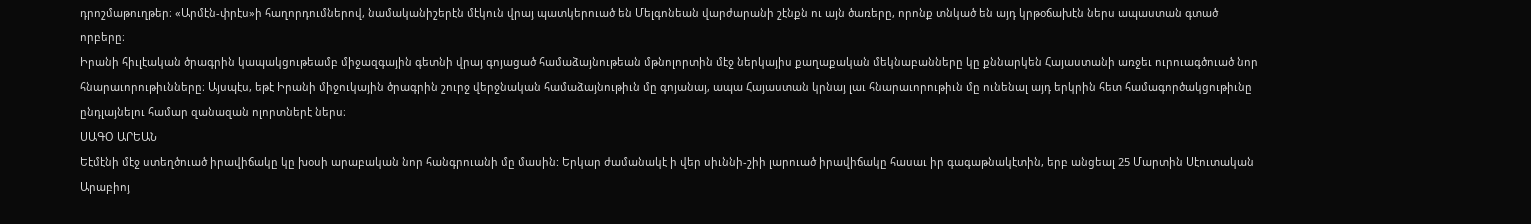դրոշմաթուղթեր։ «Արմէն-փրէս»ի հաղորդումներով, նամականիշերէն մէկուն վրայ պատկերուած են Մելգոնեան վարժարանի շէնքն ու այն ծառերը, որոնք տնկած են այդ կրթօճախէն ներս ապաստան գտած որբերը։
Իրանի հիւլէական ծրագրին կապակցութեամբ միջազգային գետնի վրայ գոյացած համաձայնութեան մթնոլորտին մէջ ներկայիս քաղաքական մեկնաբանները կը քննարկեն Հայաստանի առջեւ ուրուագծուած նոր հնարաւորութիւնները։ Այսպէս, եթէ Իրանի միջուկային ծրագրին շուրջ վերջնական համաձայնութիւն մը գոյանայ, ապա Հայաստան կրնայ լաւ հնարաւորութիւն մը ունենալ այդ երկրին հետ համագործակցութիւնը ընդլայնելու համար զանազան ոլորտներէ ներս։
ՍԱԳՕ ԱՐԵԱՆ
Եէմէնի մէջ ստեղծուած իրավիճակը կը խօսի արաբական նոր հանգրուանի մը մասին: Երկար ժամանակէ ի վեր սիւննի-շիի լարուած իրավիճակը հասաւ իր գագաթնակէտին, երբ անցեալ 25 Մարտին Սէուտական Արաբիոյ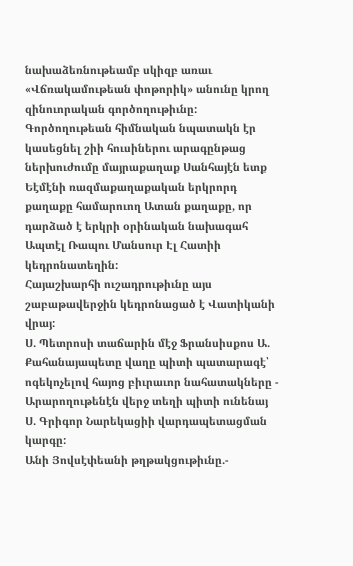նախաձեռնութեամբ սկիզբ առաւ «Վճռակամութեան փոթորիկ» անունը կրող զինուորական գործողութիւնը: Գործողութեան հիմնական նպատակն էր կասեցնել շիի հուսիներու արագընթաց ներխուժումը մայրաքաղաք Սանհայէն ետք Եէմէնի ռազմաքաղաքական երկրորդ քաղաքը համարուող Ատան քաղաքը, որ դարձած է երկրի օրինական նախագահ Ապտէլ Ռապու Մանսուր Էլ Հատիի կեդրոնատեղին:
Հայաշխարհի ուշադրութիւնը այս շաբաթավերջին կեդրոնացած է Վատիկանի վրայ:
Ս. Պետրոսի տաճարին մէջ Ֆրանսիսքոս Ա. Քահանայապետը վաղը պիտի պատարագէ՝ ոգեկոչելով հայոց բիւրաւոր նահատակները - Արարողութենէն վերջ տեղի պիտի ունենայ Ս. Գրիգոր Նարեկացիի վարդապետացման կարգը:
Անի Յովսէփեանի թղթակցութիւնը.-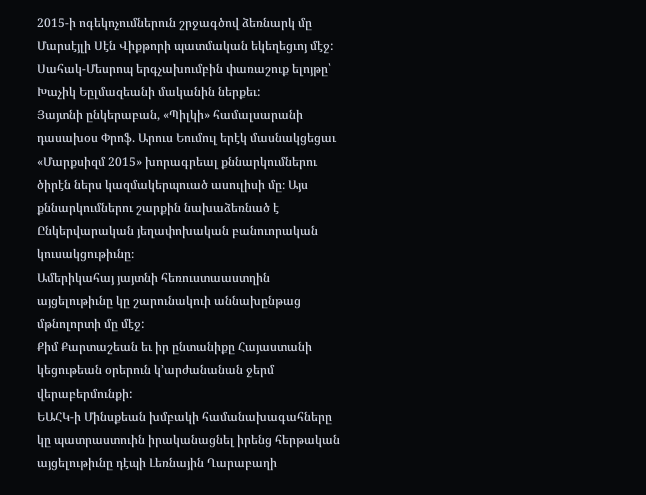2015-ի ոգեկոչումներուն շրջագծով ձեռնարկ մը Մարսէյլի Սէն Վիքթորի պատմական եկեղեցւոյ մէջ:
Սահակ-Մեսրոպ երգչախումբին փառաշուք ելոյթը՝ Խաչիկ Եըլմազեանի մականին ներքեւ:
Յայտնի ընկերաբան, «Պիլկի» համալսարանի դասախօս Փրոֆ. Արուս Եումուլ երէկ մասնակցեցաւ «Մարքսիզմ 2015» խորագրեալ քննարկումներու ծիրէն ներս կազմակերպուած ասուլիսի մը։ Այս քննարկումներու շարքին նախաձեռնած է Ընկերվարական յեղափոխական բանուորական կուսակցութիւնը։
Ամերիկահայ յայտնի հեռուստաաստղին այցելութիւնը կը շարունակուի աննախընթաց մթնոլորտի մը մէջ:
Քիմ Քարտաշեան եւ իր ընտանիքը Հայաստանի կեցութեան օրերուն կ՚արժանանան ջերմ վերաբերմունքի:
ԵԱՀԿ-ի Մինսքեան խմբակի համանախագահները կը պատրաստուին իրականացնել իրենց հերթական այցելութիւնը դէպի Լեռնային Ղարաբաղի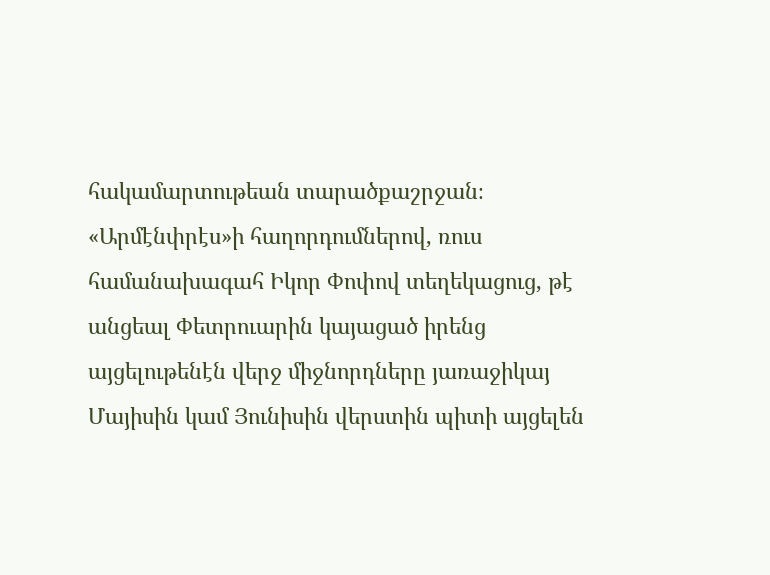հակամարտութեան տարածքաշրջան։ «Արմէնփրէս»ի հաղորդումներով, ռուս համանախագահ Իկոր Փոփով տեղեկացուց, թէ անցեալ Փետրուարին կայացած իրենց այցելութենէն վերջ միջնորդները յառաջիկայ Մայիսին կամ Յունիսին վերստին պիտի այցելեն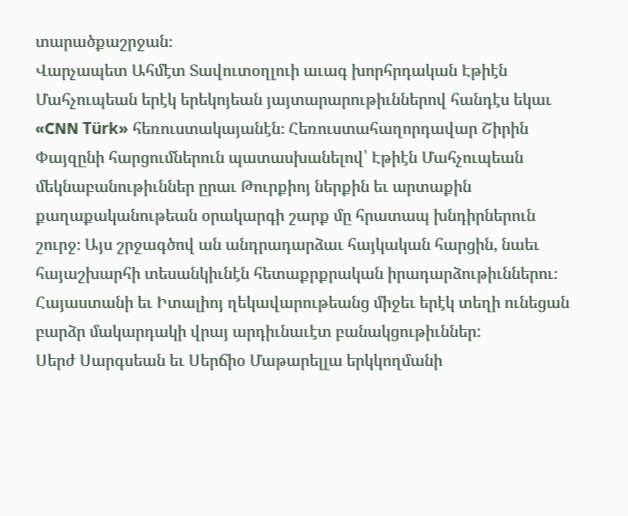տարածքաշրջան։
Վարչապետ Ահմէտ Տավուտօղլուի աւագ խորհրդական Էթիէն Մահչուպեան երէկ երեկոյեան յայտարարութիւններով հանդէս եկաւ «CNN Türk» հեռուստակայանէն։ Հեռուստահաղորդավար Շիրին Փայզընի հարցումներուն պատասխանելով՝ Էթիէն Մահչուպեան մեկնաբանութիւններ ըրաւ Թուրքիոյ ներքին եւ արտաքին քաղաքականութեան օրակարգի շարք մը հրատապ խնդիրներուն շուրջ։ Այս շրջագծով ան անդրադարձաւ հայկական հարցին, նաեւ հայաշխարհի տեսանկիւնէն հետաքրքրական իրադարձութիւններու։
Հայաստանի եւ Իտալիոյ ղեկավարութեանց միջեւ երէկ տեղի ունեցան բարձր մակարդակի վրայ արդիւնաւէտ բանակցութիւններ:
Սերժ Սարգսեան եւ Սերճիօ Մաթարելլա երկկողմանի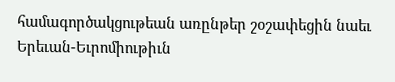համագործակցութեան առընթեր շօշափեցին նաեւ Երեւան-Եւրոմիութիւն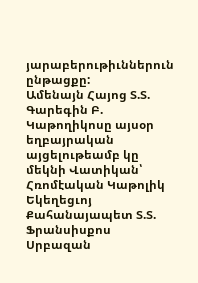յարաբերութիւններուն ընթացքը:
Ամենայն Հայոց Տ.Տ. Գարեգին Բ. Կաթողիկոսը այսօր եղբայրական այցելութեամբ կը մեկնի Վատիկան՝ Հռոմէական Կաթոլիկ Եկեղեցւոյ Քահանայապետ Տ.Տ. Ֆրանսիսքոս Սրբազան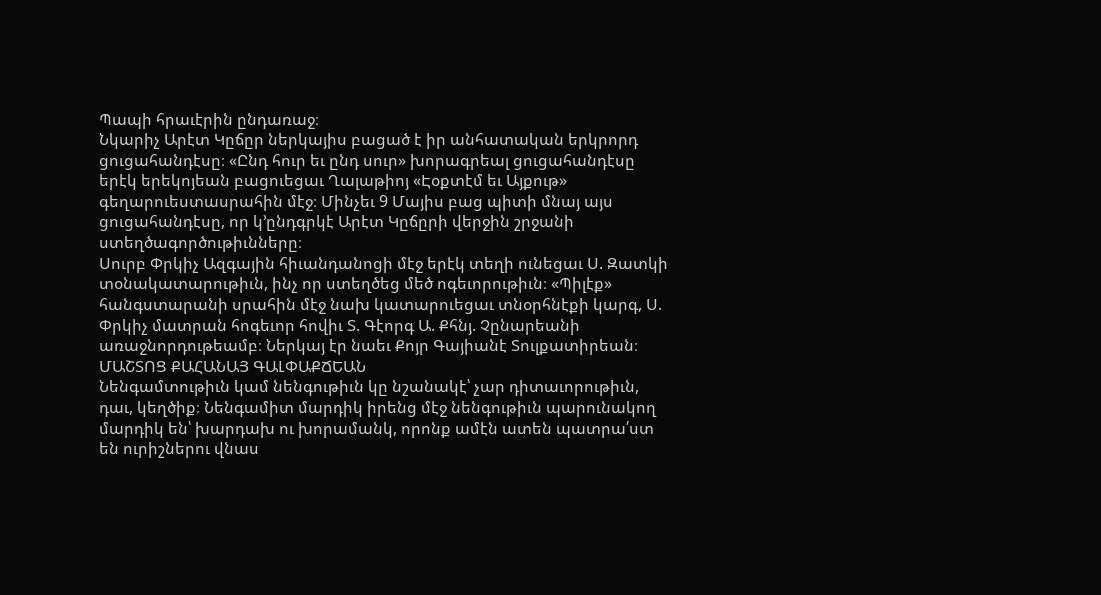Պապի հրաւէրին ընդառաջ։
Նկարիչ Արէտ Կըճըր ներկայիս բացած է իր անհատական երկրորդ ցուցահանդէսը։ «Ընդ հուր եւ ընդ սուր» խորագրեալ ցուցահանդէսը երէկ երեկոյեան բացուեցաւ Ղալաթիոյ «Էօքտէմ եւ Այքութ» գեղարուեստասրահին մէջ։ Մինչեւ 9 Մայիս բաց պիտի մնայ այս ցուցահանդէսը, որ կ՚ընդգրկէ Արէտ Կըճըրի վերջին շրջանի ստեղծագործութիւնները։
Սուրբ Փրկիչ Ազգային հիւանդանոցի մէջ երէկ տեղի ունեցաւ Ս. Զատկի տօնակատարութիւն, ինչ որ ստեղծեց մեծ ոգեւորութիւն։ «Պիլէք» հանգստարանի սրահին մէջ նախ կատարուեցաւ տնօրհնէքի կարգ, Ս. Փրկիչ մատրան հոգեւոր հովիւ Տ. Գէորգ Ա. Քհնյ. Չընարեանի առաջնորդութեամբ։ Ներկայ էր նաեւ Քոյր Գայիանէ Տուլքատիրեան։
ՄԱՇՏՈՑ ՔԱՀԱՆԱՅ ԳԱԼՓԱՔՃԵԱՆ
Նենգամտութիւն կամ նենգութիւն կը նշանակէ՝ չար դիտաւորութիւն, դաւ, կեղծիք։ Նենգամիտ մարդիկ իրենց մէջ նենգութիւն պարունակող մարդիկ են՝ խարդախ ու խորամանկ, որոնք ամէն ատեն պատրա՛ստ են ուրիշներու վնաս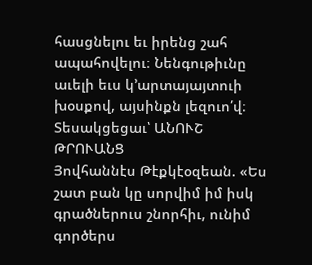հասցնելու եւ իրենց շահ ապահովելու։ Նենգութիւնը աւելի եւս կ՚արտայայտուի խօսքով, այսինքն լեզուո՛վ։
Տեսակցեցաւ՝ ԱՆՈՒՇ ԹՐՈՒԱՆՑ
Յովհաննէս Թէքկէօզեան. «Ես շատ բան կը սորվիմ իմ իսկ գրածներուս շնորհիւ, ունիմ գործերս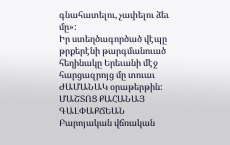գնահատելու, չափելու ձեւ մը»:
Իր ստեղծագործած վէպը թրքերէնի թարգմանուած հեղինակը Երեւանի մէջ հարցազրոյց մը տուաւ ԺԱՄԱՆԱԿ օրաթերթին:
ՄԱՇՏՈՑ ՔԱՀԱՆԱՅ ԳԱԼՓԱՔՃԵԱՆ
Բարոյական վճռական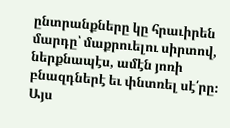ընտրանքները կը հրաւիրեն մարդը՝ մաքրուելու սիրտով, ներքնապէս, ամէն յոռի բնազդներէ եւ փնտռել սէ՛րը։ Այս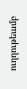ուղղութեամբ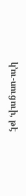կ՚ու-սուցուի, թէ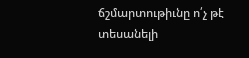ճշմարտութիւնը ո՛չ թէ տեսանելի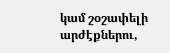կամ շօշափելի արժէքներու,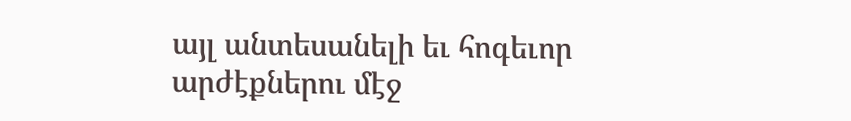այլ անտեսանելի եւ հոգեւոր արժէքներու մէջ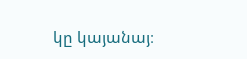կը կայանայ։